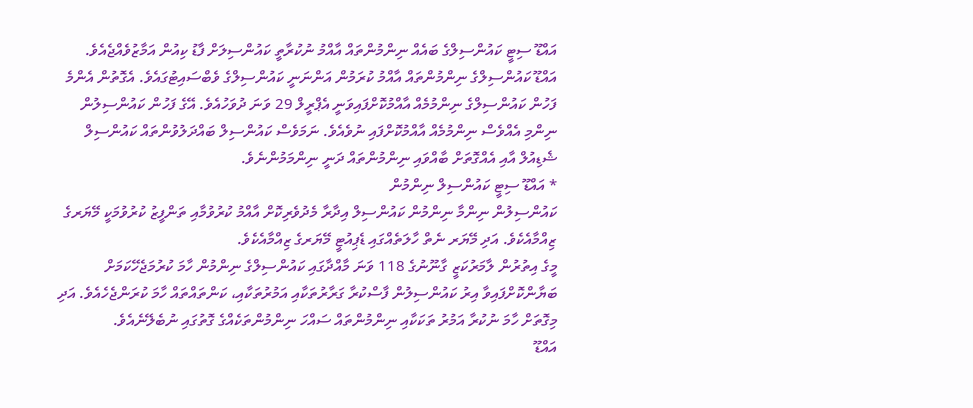އައްޑޫ ސިޓީ ކައުންސިލްގެ ބައެއް ނިންމުންތައް އާއްމު ނުކުރާތީ ކައުންސިލަށް ފާޑު ކިއުން އަމާޒުވެއްޖެއެވެ.
އައްޑޫ ކައުންސިލްގެ ނިންމުންތައް އާއްމު ކުރަމުން އަންނަނީ ކައުންސިލްގެ ވެބްސައިޓުގައެވެ. އެގޮތުން އެންމެ ފަހުން ކައުންސިލްގެ ނިންމުމެއް އާއްމުކޮށްފައިވަނީ އެޕްރީލް 29 ވަނަ ދުވަހުއެވެ. އޭގެ ފަހުން ކައުންސިލުން ނިންމި އެއްވެސް ނިންމުމެއް އާއްމުކޮށްފައި ނުވެއެވެ. ނަމަވެސް ކައުންސިލް ބައްދަލުވުންތައް ކައުންސިލް ޝެޑިއުލް އާއި އެއްގޮތަށް ބާއްވައި ނިންމުންތައް ދަނީ ނިންމަމުންނެވެ.
* އައްޑޫ ސިޓީ ކައުންސިލް ނިންމުން
ކައުންސިލުން ނިންމާ ނިންމުން ކައުންސިލް އިދާރާ މެދުވެރިކޮށް އާއްމު ކުރުވުމާއި ތަންފީޒު ކުރުވުމަކީ މޭޔަރގެ ޒިއްމާއެކެވެ. އަދި މޭޔަރ ނެތް ހާލަތެއްގައި ޑެޕިއުޓީ މޭޔަރގެ ޒިއްމާއެކެވެ.
މީގެ އިތުރުން ލާމަރުކަޒީ ގާނޫނުގެ 118 ވަނަ މާއްދާގައި ކައުންސިލްގެ ނިންމުން ހާމަ ކުރުމަޖެހޭކަމަށް ބަޔާންކޮށްފައިވާ އިރު ކައުންސިލުން ފާސްކުރާ ގަރާރުތަކާއި އަމުރުތަކާއި، ކަންތައްތައް ހާމަ ކުރަންޖެހެއެވެ. އަދި މިގޮތަށް ހާމަ ނުކުރާ އަމުރު ތަކަކާއި ނިންމުންތައް ސައްހަ ނިންމުންތަކެއްގެ ގޮތުގައި ނުބެލޭނެއެވެ.
އައްޑޫ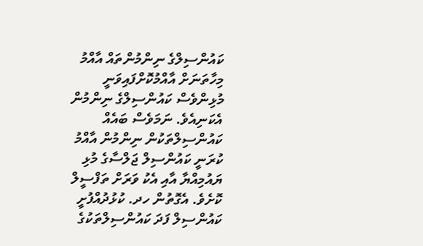ކައުންސިލްގެ ނިންމުންތައް އާއްމު މިހާތަނަށް އާއްމުކޮށްފައިވަނީ މުޅިންވެސް ކައުންސިލްގެ ނިންމުން އެކަނިއެވެ. ނަމަވެސް ބައެއް ކައުންސިލްތަކުން ނިންމުން އާއްމު ކުރަނީ ކައުންސިލް ޖަލްސާގެ މުޅި ޔައުމިއްޔާ އާއި އެކު ވަރަށް ތަފްސީލް ކޮށެވެ. އެގޮތުން ހދ. ކުޅުދުއްފުށީ ކައުންސިލް ފަދަ ކައުންސިލްތަކުގެ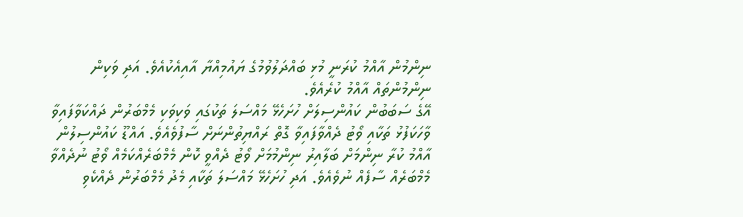ނިންމުން އާއްމު ކުރަނީ މުޅި ބައްދަލުވުމުގެ ޔައުމިއްޔާ އާއިއެކުއެވެ. އަދި ވަކިން ނިންމުންތައް އާއްމު ކުރެއެވެ.
އޭގެ ސަބަބުން ކައުންސިލަށް ހުށަހެޅޭ މައްސަލަ ތަކުގައި ވަކިވަކި މެމްބަރުން ދައްކަވާފައިވާ ވާހަކަފުޅު ތަކާއި ވޯޓު ދެއްވާފައިވާ ގޮތް ރައްޔިތުންނަށް ސާފުވެއެވެ. އައްޑޫ ކައުންސިލުން އާއްމު ކުރާ ނިންމަށް ބަލާއިރު ނިންމުމަށް ވޯޓު ދެއްވީ ކޮން މެމްބަރެއްކަމެއް ވޯޓު ނުދެއްވާ މެމްބަރެއް ސާފެއް ނުވެއެވެ. އަދި ހުށަހެޅޭ މައްސަލަ ތަކާއި މެދު މެމްބަރުން ދެއްކެވި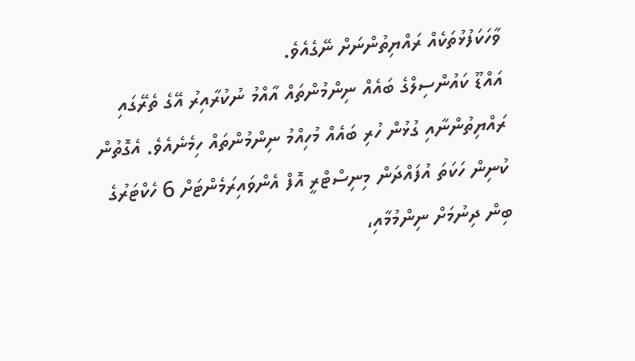ވާހަކަފުޅުތަކެއް ރައްޔިތުންނަށް ނޭގެއެވެ.
އައްޑޫ ކައުންސިލްގެ ބައެއް ނިންމުންތައް އާއްމު ނުކުރާއިރު އޭގެ ތެރޭގައި ރައްޔިތުންނާއި ގުޅުން ހުރި ބައެއް މުހިއްމު ނިންމުންތައް ހިމެނެއެވެ. އެގޮތުން ކުނިން ހަކަތަ އުފައްދަން މިނިސްޓްރީ އޮފް އެންވައިރަމެންޓަށް 6 ހެކްޓަރުގެ ބިން ދިނުމަށް ނިންމުމާއި،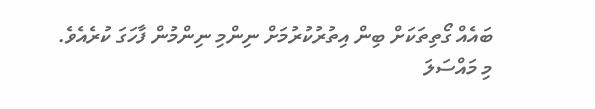ބައެއް ގޯތިތަކަށް ބިން އިތުރުކުރުމަށް ނިންމި ނިންމުން ފާހަގަ ކުރެއެވެ.
މި މައްސަލަ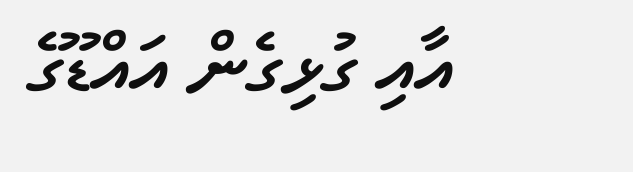އާއި ގުޅިގެން އައްޑޫގެ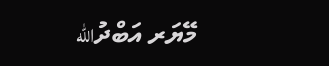މޭޔަރ އަބްދުالله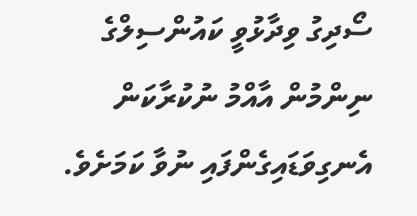ސޯދިގު ވިދާޅުވީ ކައުންސިލްގެ ނިންމުން އާއްމު ނުކުރާކަން އެނގިވަޑައިގެންފައި ނުވާ ކަމަށެވެ.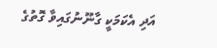އަދި އެކަމަކީ ގާނޫނުގައިވާ ގޮތުގެ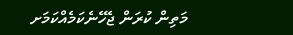މަތިން ކުރަން ޖެހޭނެކަމެއްކަމަށ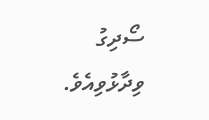ސޯދިގު ވިދާޅުވިއެވެ.